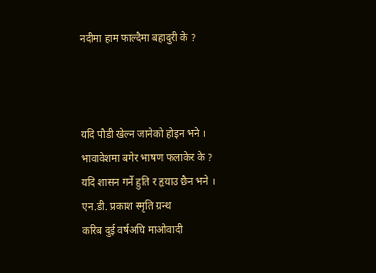नदीमा हाम फाल्दैमा बहादुरी के ?



यदि पौडी खेल्न जानेको होइन भने ।
भावावेशमा बगेर भाषण फलाकेर के ?
यदि शासन गर्ने हुति र हृयाउ छैन भने ।
एन.डी. प्रकाश स्मृति ग्रन्थ
करिब दुई वर्षअघि माओवादी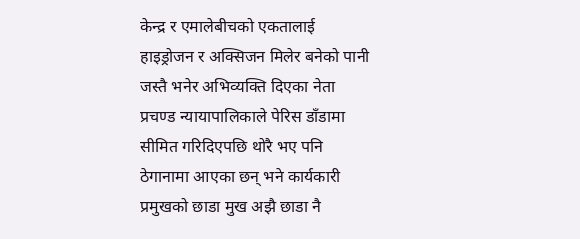केन्द्र र एमालेबीचको एकतालाई हाइड्रोजन र अक्सिजन मिलेर बनेको पानी जस्तै भनेर अभिव्यक्ति दिएका नेता प्रचण्ड न्यायापालिकाले पेरिस डाँडामा सीमित गरिदिएपछि थोरै भए पनि ठेगानामा आएका छन् भने कार्यकारी प्रमुखको छाडा मुख अझै छाडा नै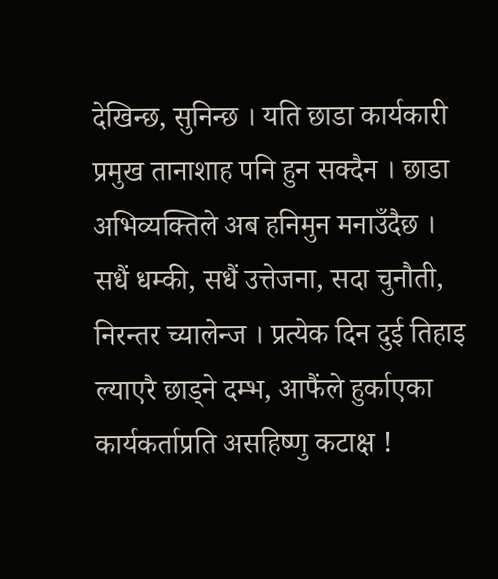देखिन्छ, सुनिन्छ । यति छाडा कार्यकारी प्रमुख तानाशाह पनि हुन सक्दैन । छाडा अभिव्यक्तिले अब हनिमुन मनाउँदैछ । सधैं धम्की, सधैं उत्तेजना, सदा चुनौती, निरन्तर च्यालेन्ज । प्रत्येक दिन दुई तिहाइ ल्याएरै छाड्ने दम्भ, आफैंले हुर्काएका कार्यकर्ताप्रति असहिष्णु कटाक्ष !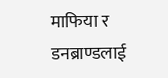माफिया र डनब्राण्डलाई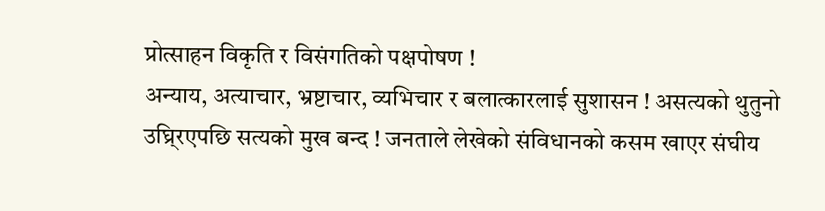प्रोत्साहन विकृति र विसंगतिको पक्षपोषण !
अन्याय, अत्याचार, भ्रष्टाचार, व्यभिचार र बलात्कारलाई सुशासन ! असत्यको थुतुनो उघ्र्रिएपछि सत्यको मुख बन्द ! जनताले लेखेको संविधानको कसम खाएर संघीय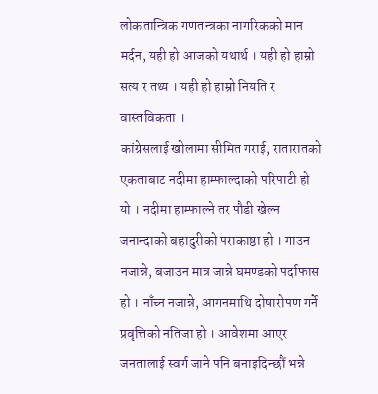लोकतान्त्रिक गणतन्त्रका नागरिकको मान मर्दन, यही हो आजको यथार्थ । यही हो हाम्रो सत्य र तथ्य । यही हो हाम्रो नियति र वास्तविकता ।
कांग्रेसलाई खोलामा सीमित गराई, रातारातको एकताबाट नदीमा हाम्फाल्दाको परिपाटी हो यो । नदीमा हाम्फाल्ने तर पौडी खेल्न जनान्दाको बहादुरीको पराकाष्ठा हो । गाउन नजान्ने, बजाउन मात्र जान्ने घमण्डको पर्दाफास हो । नाँच्न नजान्ने, आगनमाथि दोषारोपण गर्ने प्रवृत्तिको नतिजा हो । आवेशमा आएर जनतालाई स्वर्ग जाने पनि बनाइदिन्छौं भन्ने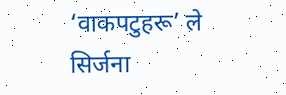‘वाकपटुहरू’ ले सिर्जना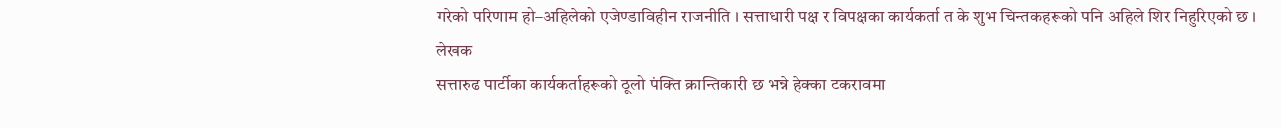गरेको परिणाम हो–अहिलेको एजेण्डाविहीन राजनीति । सत्ताधारी पक्ष र विपक्षका कार्यकर्ता त के शुभ चिन्तकहरूको पनि अहिले शिर निहुरिएको छ ।
लेखक
सत्तारुढ पार्टीका कार्यकर्ताहरूको ठूलो पंक्ति क्रान्तिकारी छ भन्ने हेक्का टकरावमा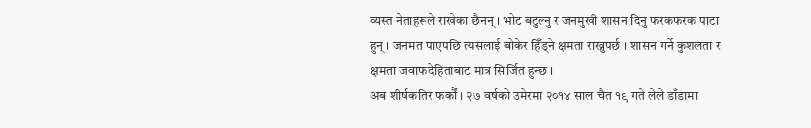व्यस्त नेताहरूले राखेका छैनन् । भोट बटुल्नु र जनमुखी शासन दिनु फरकफरक पाटा हुन् । जनमत पाएपछि त्यसलाई बोकेर हिँड्ने क्षमता राख्नुपर्छ । शासन गर्ने कुशलता र क्षमता जवाफदेहिताबाट मात्र सिर्जित हुन्छ ।
अब शीर्षकतिर फर्कौं । २७ वर्षको उमेरमा २०१४ साल चैत १९ गते लेले डाँडामा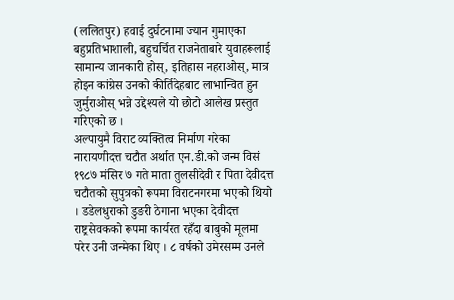(ललितपुर) हवाई दुर्घटनामा ज्यान गुमाएका बहुप्रतिभाशाली, बहुचर्चित राजनेताबारे युवाहरूलाई सामान्य जानकारी होस्, इतिहास नहराओस्, मात्र होइन कांग्रेस उनको कीर्तिदेहबाट लाभान्वित हुन जुर्मुराओस् भन्ने उद्देश्यले यो छोटो आलेख प्रस्तुत गरिएको छ ।
अल्पायुमै विराट व्यक्तित्व निर्माण गरेका नारायणीदत्त चटौत अर्थात एन.डी.को जन्म विसं १९८७ मंसिर ७ गते माता तुलसीदेवी र पिता देवीदत्त चटौतको सुपुत्रको रूपमा विराटनगरमा भएको थियो । डडेलधुराको डुङरी ठेगाना भएका देवीदत्त राष्ट्रसेवकको रूपमा कार्यरत रहँदा बाबुको मूलमा परेर उनी जन्मेका थिए । ८ वर्षको उमेरसम्म उनले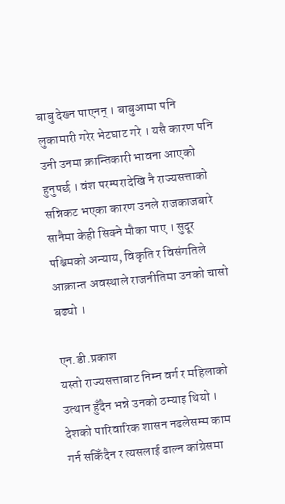बाबु देख्न पाएनन् । बाबुआमा पनि लुकामारी गरेर भेटघाट गरे । यसै कारण पनि उनी उनमा क्रान्तिकारी भावना आएको हुनुपर्छ । वंश परम्परादेखि नै राज्यसत्ताको सन्निकट भएका कारण उनले राजकाजबारे सानैमा केही सिक्ने मौका पाए । सुदूर पश्चिमको अन्याय, विकृति र विसंगतिले आक्रान्त अवस्थाले राजनीतिमा उनको चासो बढ्यो ।

एन.डी.प्रकाश
यस्तो राज्यसत्ताबाट निम्न वर्ग र महिलाको उत्थान हुँदैन भन्ने उनको ठम्याइ थियो । देशको पारिवारिक शासन नढलेसम्म काम गर्न सकिँदैन र त्यसलाई ढाल्न कांग्रेसमा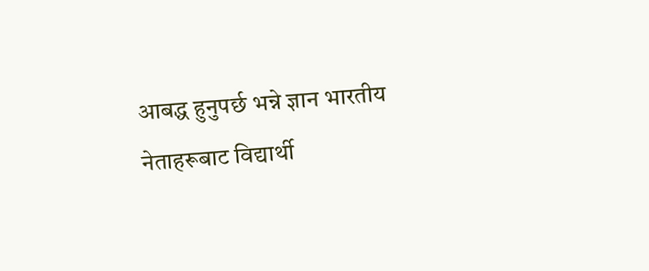आबद्ध हुनुपर्छ भन्ने ज्ञान भारतीय नेताहरूबाट विद्यार्थी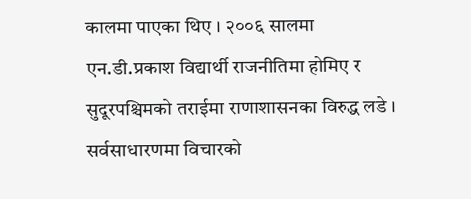कालमा पाएका थिए । २००६ सालमा एन.डी.प्रकाश विद्यार्थी राजनीतिमा होमिए र सुदूरपश्चिमको तराईमा राणाशासनका विरुद्ध लडे । सर्वसाधारणमा विचारको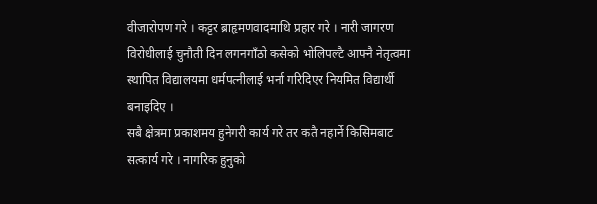वीजारोपण गरे । कट्टर ब्राहृमणवादमाथि प्रहार गरे । नारी जागरण विरोधीलाई चुनौती दिन लगनगाँठो कसेको भोलिपल्टै आफ्नै नेतृत्वमा स्थापित विद्यालयमा धर्मपत्नीलाई भर्ना गरिदिएर नियमित विद्यार्थी बनाइदिए ।
सबै क्षेत्रमा प्रकाशमय हुनेगरी कार्य गरे तर कतै नहार्ने किसिमबाट सत्कार्य गरे । नागरिक हुनुको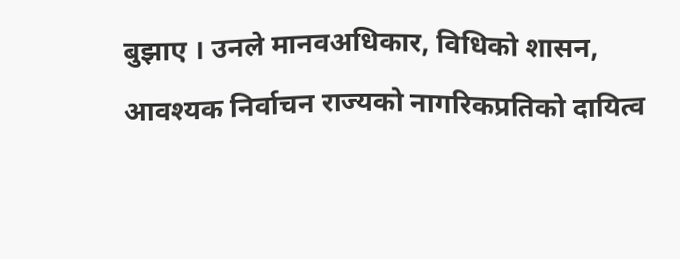बुझाए । उनले मानवअधिकार, विधिको शासन, आवश्यक निर्वाचन राज्यको नागरिकप्रतिको दायित्व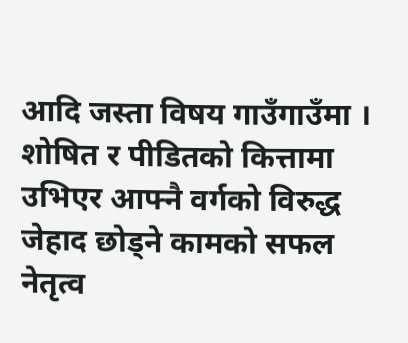आदि जस्ता विषय गाउँगाउँमा । शोषित र पीडितको कित्तामा उभिएर आफ्नै वर्गको विरुद्ध जेहाद छोड्ने कामको सफल नेतृत्व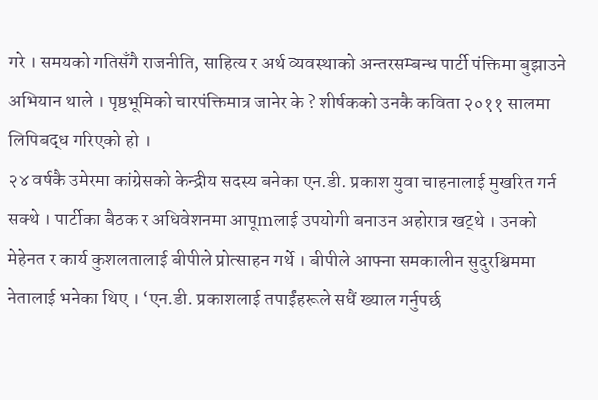गरे । समयको गतिसँगै राजनीति, साहित्य र अर्थ व्यवस्थाको अन्तरसम्बन्ध पार्टी पंक्तिमा बुझाउने अभियान थाले । पृष्ठभूमिको चारपंक्तिमात्र जानेर के ? शीर्षकको उनकै कविता २०११ सालमा लिपिबद्ध गरिएको हो ।
२४ वर्षकै उमेरमा कांग्रेसको केन्द्रीय सदस्य बनेका एन.डी. प्रकाश युवा चाहनालाई मुखरित गर्न सक्थे । पार्टीका बैठक र अधिवेशनमा आपूmलाई उपयोगी बनाउन अहोरात्र खट्थे । उनको मेहेनत र कार्य कुशलतालाई बीपीले प्रोत्साहन गर्थे । बीपीले आफ्ना समकालीन सुदुरश्चिममा नेतालाई भनेका थिए । ‘एन.डी. प्रकाशलाई तपाईंहरूले सधैं ख्याल गर्नुपर्छ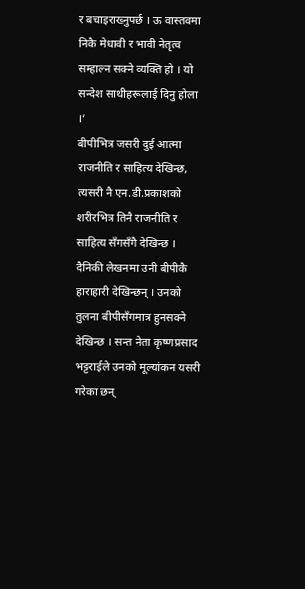र बचाइराख्नुपर्छ । ऊ वास्तवमा निकै मेधावी र भावी नेतृत्व सम्हाल्न सक्ने व्यक्ति हो । यो सन्देश साथीहरूलाई दिनु होला ।’
बीपीभित्र जसरी दुई आत्मा राजनीति र साहित्य देखिन्छ, त्यसरी नै एन.डी.प्रकाशको शरीरभित्र तिनै राजनीति र साहित्य सँगसँगै देखिन्छ । दैनिकी लेखनमा उनी बीपीकै हाराहारी देखिन्छन् । उनको तुलना बीपीसँगमात्र हुनसक्ने देखिन्छ । सन्त नेता कृष्णप्रसाद भट्टराईले उनको मूल्यांकन यसरी गरेका छन्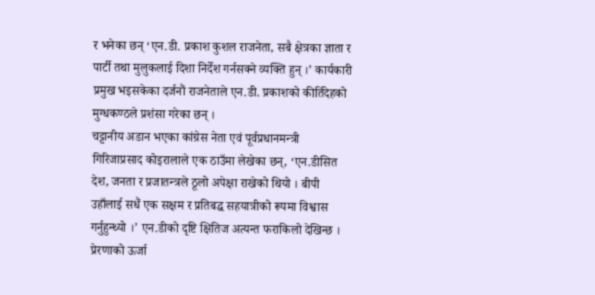र भनेका छन् ‘एन.डी. प्रकाश कुशल राजनेता, सबै क्षेत्रका ज्ञाता र पार्टी तथा मुलुकलाई दिशा निर्देश गर्नसक्ने व्यक्ति हुन् ।’ कार्यकारी प्रमुख भइसकेका दर्जनौं राजनेताले एन.डी. प्रकाशको कीर्तिदेहको मुग्धकण्ठले प्रशंसा गरेका छन् ।
चट्टानीय अडान भएका कांग्रेस नेता एवं पूर्वप्रधानमन्त्री गिरिजाप्रसाद कोइरालाले एक ठाउँमा लेखेका छन्, ‘एन.डीसित देश, जनता र प्रजातन्त्रले ठूलो अपेक्षा राखेको थियो । बीपी उहाँलाई सधैं एक सक्षम र प्रतिबद्ध सहयात्रीको रूपमा विश्वास गर्नुहुन्थ्यो ।’ एन.डीको दृष्टि क्षितिज अत्यन्त फराकिलो देखिन्छ । प्रेरणाको ऊर्जा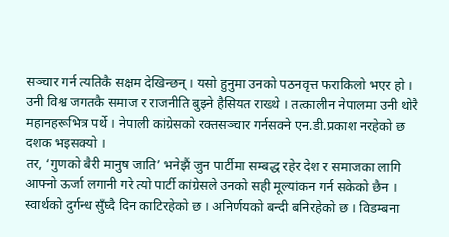सञ्चार गर्न त्यतिकै सक्षम देखिन्छन् । यसो हुनुमा उनको पठनवृत्त फराकिलो भएर हो । उनी विश्व जगतकै समाज र राजनीति बुझ्ने हैसियत राख्थे । तत्कालीन नेपालमा उनी थोरै महानहरूभित्र पर्थे । नेपाली कांग्रेसको रक्तसञ्चार गर्नसक्ने एन.डी.प्रकाश नरहेको छ दशक भइसक्यो ।
तर, ‘गुणको बैरी मानुष जाति’ भनेझैं जुन पार्टीमा सम्बद्ध रहेर देश र समाजका लागि आफ्नो ऊर्जा लगानी गरे त्यो पार्टी कांग्रेसले उनको सही मूल्यांकन गर्न सकेको छैन । स्वार्थको दुर्गन्ध सुँघ्दै दिन काटिरहेको छ । अनिर्णयको बन्दी बनिरहेको छ । विडम्बना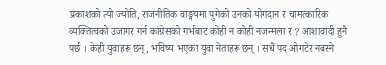प्रकाशको त्यो ज्योति, राजनीतिक वाङ्मयमा पुगेको उनको योगदान र चामत्कारिक व्यक्तित्वको उजागर गर्न कांग्रेसको गर्भबाट कोही न कोही नजन्मला र ? आशावादी हुनै पर्छ । केही युवाहरू छन्, भविष्य भएका युवा नेताहरू छन् । सधैं पद ओगटेर नबस्ने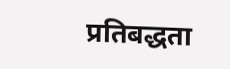प्रतिबद्धता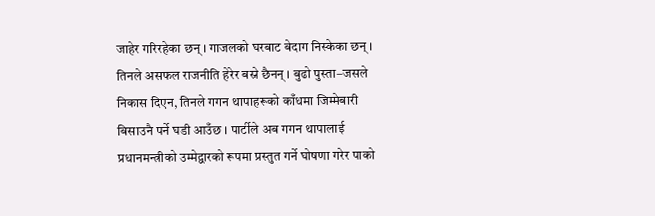जाहेर गरिरहेका छन् । गाजलको घरबाट बेदाग निस्केका छन् ।
तिनले असफल राजनीति हेरेर बस्ने छैनन् । बुढो पुस्ता–जसले निकास दिएन, तिनले गगन थापाहरूको काँधमा जिम्मेबारी बिसाउनै पर्ने घडी आउँछ । पार्टीले अब गगन थापालाई प्रधानमन्त्रीको उम्मेद्वारको रूपमा प्रस्तुत गर्ने घोषणा गरेर पाको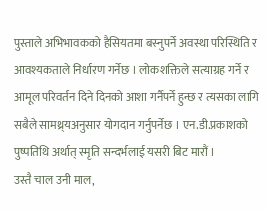पुस्ताले अभिभावकको हैसियतमा बस्नुपर्ने अवस्था परिस्थिति र आवश्यकताले निर्धारण गर्नेछ । लोकशक्तिले सत्याग्रह गर्ने र आमूल परिवर्तन दिने दिनको आशा गर्नैपर्ने हुन्छ र त्यसका लागि सबैले सामथ्र्यअनुसार योगदान गर्नुपर्नेछ । एन.डी.प्रकाशको पुष्पतिथि अर्थात् स्मृति सन्दर्भलाई यसरी बिट मारौं ।
उस्तै चाल उनी माल,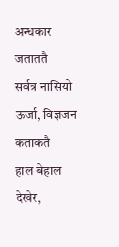अन्धकार जताततै
सर्वत्र नासियो ऊर्जा, विज्ञजन कताकतै
हाल बेहाल देखेर,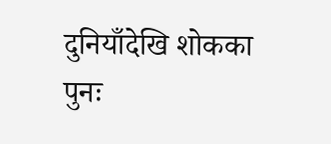दुनियाँदेखि शोकका
पुनः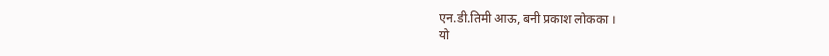एन.डी.तिमी आऊ, बनी प्रकाश लोकका ।
यो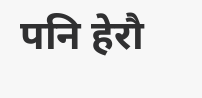पनि हेरौ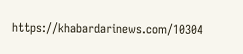https://khabardarinews.com/10304